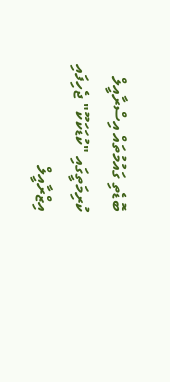ބޮޑެތި ގައުމުތައް އިސްރާއީލް ކުރިމަތީގައި "ކުޑަކަކޫ" ޖެހިފައި
އިޒްރާއީލް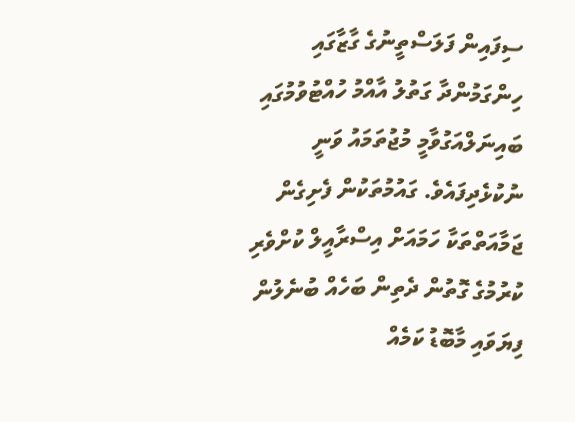ސިފައިން ފަލަސްތީނުގެ ގާޒާގައި ހިންގަމުންދާ ގަތުލު އާއްމު ހުއްޓުވުމުގައި ބައިނަލްއަގުވާމީ މުޖުތަމައު ވަނީ ނުކުޅެދިފައެވެ. ގައުމުތަކުން ފެށިގެން ޖަމާއަތްތަކާ ހަމައަށް އިސްރާއީލް ކުށްވެރި ކުރުމުގެ ގޮތުން ދެތިން ބަހެއް ބުނެލުން ފިޔަވައި މާބޮޑު ކަމެއް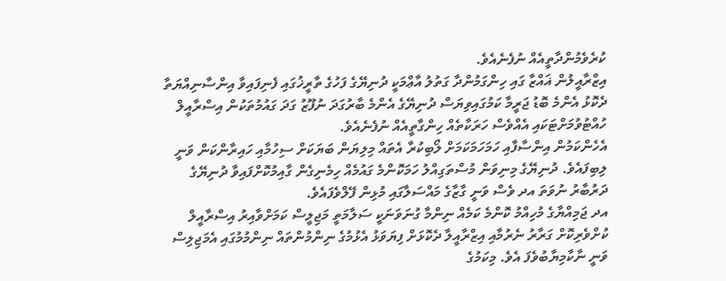ކުރެވެމުންދާތީއެއް ނުފެނެއެވެ.
އިޒްރާއީލުން ޣައްޒާ ގައި ހިންގަމުންދާ ގަތުލު އާޢްމަކީ ދުނިޔޭގެ ފަހުގެ ތާރީޚުގައި ފެނިފައިވާ އިންސާނިއްޔަތާ ދެކޮޅު އެންމެ ބޮޑު ޖަރީމާ ކަމުގައިވިޔަސް ދުނިޔޭގެ އެންމެ ބާރުގަދަ ނުފޫޒު ގަދަ ގައުމުތަކުން އިސްރާއީލް ހުއްޓުވުމަށްޓަކައި އެއްވެސް ހަރަކާތެއް ހިންގާތީއެއް ނުފެނެއެވެ.
އެހެންކަމުން އިންސާފާއި ހަމަހަމަކަމަށް ލޯބިކުރާ އެތައް މިލިޔަން ބަޔަކަށް ސިހުމާއި ހައިރާންކަން ވަނީ ލިބިފައެވެ. ދުނިޔޭގެ މިނިވަން މުސްތަގިއްލު ހަމަކޮންމެ ގައުމެއް ހިމެނިގެން ގާއިމުކޮށްފައިވާ ދުނިޔޭގެ ދަރުބާރު ނުވަތަ އދ ވެސް ވަނީ ގާޒާގެ މައްސަލާގައި މުޅިން ފޭލްވެފައެވެ.
އދ ޖަމިއްޔާގެ މުހިއްމު ކޮންމެ ކަމެއް ނިންމާ ގުނަވަނަކީ ސަލާމަތީ މަޖިލީސް ކަމަށްވާއިރު އިސްރާއީލް ކުށްވެރިކޮށް ގަރާރު ނެރުމާއި އިޒްރާއީލާ ދެކޮޅަށް ފިޔަވަޅު އެޅުމުގެ ނިންމުންތައް ނިންމުމުގައި އެމަޖިލިސް ވަނީ ނާކާމިޔާބުވެފަ އެވެ. މިކަމުގެ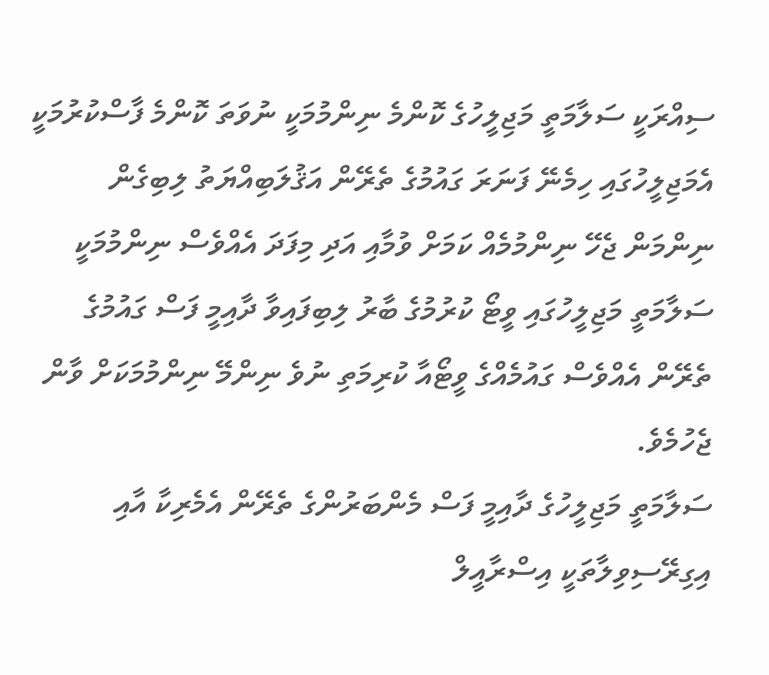ސިއްރަކީ ސަލާމަތީ މަޖިލީހުގެ ކޮންމެ ނިންމުމަކީ ނުވަތަ ކޮންމެ ފާސްކުރުމަކީ އެމަޖިލީހުގައި ހިމެނޭ ފަނަރަ ގައުމުގެ ތެރޭން އަޤުލަބިއްޔަތު ލިބިގެން ނިންމަން ޖެހޭ ނިންމުމެއް ކަމަށް ވުމާއި އަދި މިފަދަ އެއްވެސް ނިންމުމަކީ ސަލާމަތީ މަޖިލީހުގައި ވީޓޯ ކުރުމުގެ ބާރު ލިބިފައިވާ ދާއިމީ ފަސް ގައުމުގެ ތެރޭން އެއްވެސް ގައުމެއްގެ ވީޓޯއާ ކުރިމަތި ނުވެ ނިންމޭ ނިންމުމަކަށް ވާން ޖެހުމެވެ.
ސަލާމަތީ މަޖިލީހުގެ ދާއިމީ ފަސް މެންބަރުންގެ ތެރޭން އެމެރިކާ އާއި އިގިރޭސިވިލާތަކީ އިސްރާއީލް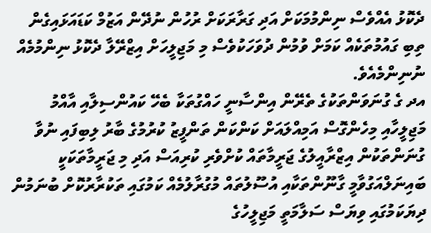ދެކޮޅު އެއްވެސް ނިންމުމަކަށް އަދި ގަރާރަކަށް ރުހުން ނުދޭން އަޒުމް ކަޑައަޅައިގެން ތިބި ގައުމުތަކެއް ކަމަށް ވުމުން ދުވަހަކުވެސް މި މަޖިލީހަށް އިޒްރޭލާ ދެކޮޅު ނިންމުމެއް ނުނިންމެއެވެ.
އދ ގެ ގުނަވަންތަކުގެ ތެރޭން އިންސާނީ ހައްގުތަކާ ބެހޭ ކައުންސިލާއި އާއްމު މަޖިލީހާއި މިހެންގޮސް އަމިއްލައަށް ކަންކަން ތަންފީޒު ކުރުމުގެ ބާރު ލިބިފައި ނުވާ ގުނަންތަކުން އިޒްރާއީލުގެ ޖަރީމާތައް ކުށްވެރި ކުރިއަސް އަދި މި ޖަރީމާތަކަކީ ބައިނަލްއަގުވާމީ ގާނޫންތަކާއި އުސޫލުތައް މުގުރާލުމެއް ކަމުގައި ތަކުރާރުކޮށް ބުނަމުން ދިޔަކަމުގައި ވިޔަސް ސަލާމަތީ މަޖިލީހުގެ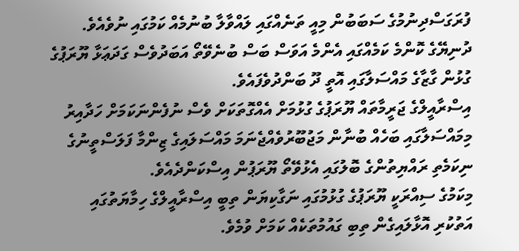ފުރަގަސްދިނުމުގެ ސަބަބުން މިއީ ތަނެއްގައި ލައްވާލާ ބުނުމެއް ކަމުގައި ނުވެއެވެ. ދުނިޔޭގެ ކޮންމެ ކަމެއްގައި އެންމެ އަވަސް ބަސް ބުނެވޭތޯ އަބަދުވެސް ގަދަޢަޅާ ޔޫރަޕުގެ ގުޅުން ގާޒާގެ މައްސަލާގައި އޮތީ ދޫ ބަންދުވެފައެވެ.
އިސްރާއީލްގެ ޖަރީމާތައް ޔޫރަޕުގެ ގުޅުމަށް އެއްގޮތަކަށް ވެސް ނުފެންނަކަމަށް ހަދާއިރު މިމައްސަލާގައި ބަހެއް ބުނާން މަޖުބޫރުވެއްޖެނަމަ މައްސަލައިގެ ޒިންމާ ފަލަސްތީނުގެ ނިކަމެތި ރައްޔިތުންގެ ބޮލުގައި އެޅުވޭތޯ ޔޫރަޕުން އިސްކަންދެއެވެ.
މިކަމުގެ ސިއްރަކީ ޔޫރަޕުގެ ގުޅުމުގައި ނަގާކިޔަން ތިބީ އިސްރާއީލްގެ ހިމާޔަތުގައި އަތުކުރި އޮޅާލައިގެން ތިބި ގައުމުތަކެއް ކަމަށް ވުމެވެ.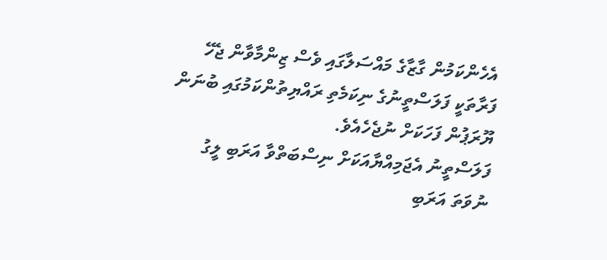އެހެންކަމުން ގާޒާގެ މައްސަލާގައި ވެސް ޒިންމާވާން ޖެހޭ ފަރާތަކީ ފަލަސްތީނުގެ ނިކަމެތި ރައްޔިތުންކަމުގައި ބުނަން ޔޫރަޕުން ފަހަކަށް ނުޖެހެއެވެ.
ފަލަސްތީނު އެޖަމިއްޔާއަކަށް ނިސްބަތްވާ އަރަބި ލީގު ނުވަތަ އަރަބި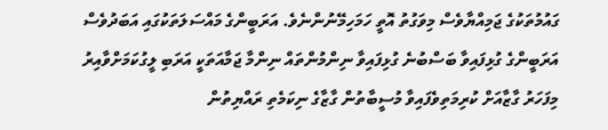ގައުމުތަކުގެ ޖަމިއްޔާވެސް މިވަގުތު އޮތީ ހަމަހިމޭނުންނެވެ. އަރަބީންގެ މައްސަލަތަކުގައި އަބަދުވެސް އަރަބީންގެ ގުޅިފައިވާ ބަސްބުނެ ގުޅިފައިވާ ނިންމުންތައް ނިންމާ ޖަމާއަތަކީ އަރަބި ލީގުކަމަށްވާއިރު މިފަހަރު ގާޒާއަށް ކުރިމަތިވެފައިވާ މުސީބާތުން ގާޒާގެ ނިކަމެތި ރައްޔިތުން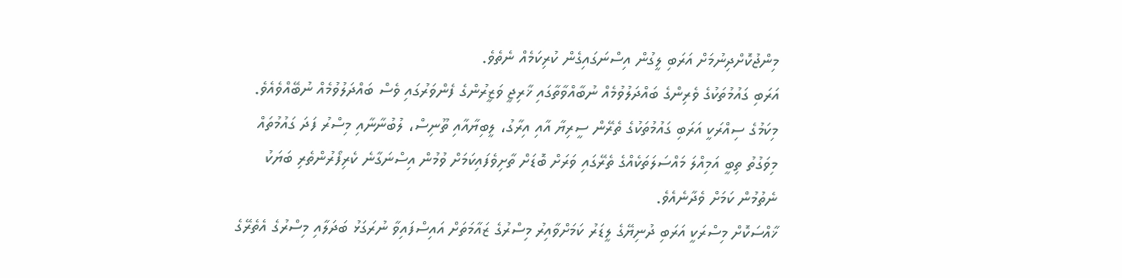މިންޖުކޮށްދިނުމަށް އަރަބި ލީގުން އިސްނަގައިގެން ކުރިކަމެއް ނެތެވެ.
އަރަބި ގައުމުތަކުގެ ވެރިންގެ ބައްދަލުވުމެއް ނުބާއްވާތާގައި ޚާރިޖީ ވަޒީރުންގެ ފެންވަރުގައި ވެސް ބައްދަލުވުމެއް ނުބޭއްވެއެވެ. މިކަމުގެ ސިއްރަކީ އަރަބި ގައުމުތަކުގެ ތެރޭން ސީރިޔާ އާއި އިރާގު، ލީބިޔާއާއި ތޫނިސް، ލުބުނާނާއި މިސްރު ފަދަ ގައުމުތައް މިވަގުތު ތިބީ އަމިއްލަ މައްސަލަތަކެއްގެ ތެރޭގައި ވަރަށް ބޮޑަށް ތާށިވެފައިކަމަށް ވުމުން އިސްނަގާނެ ކެރިފޯރުންތެރި ބަޔަކު ނެތުމުން ކަމަށް ވެދާނެއެވެ.
ޚާއްސަކޮށް މިސްރަކީ އަރަބި ދުނިޔޭގެ ލީޑަރު ކަމަށްވާއިރު މިސްރުގެ ޒައާމަތަށް އައިސްފައިވާ ނުރަގަޅު ބަދަލާއި މިސްރުގެ އެތެރޭގެ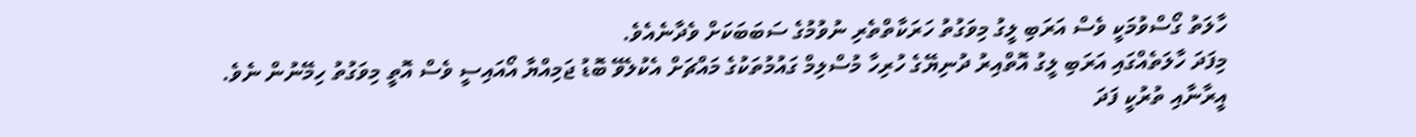ހާލަތު ގޯސްވުމަކީ ވެސް އަރަބި ލީގު މިވަގުތު ހަރަކާތްތެރި ނުވުމުގެ ސަބަބަކަށް ވެދާނެއެވެ.
މިފަދަ ހާލަތެއްގައި އަރަބި ލީގު އޮތްއިރު ދުނިޔޭގެ ހުރިހާ މުސްލިމް ގައުމުތަކުގެ މައްޗަށް އެކުލެވޭ ބޮޑު ޖަމިއްޔާ އޯއައިސީ ވެސް އޮތީ މިވަގުތު ހިމޭނުން ނެވެ. އީރާނާއި ތުރުކީ ފަދަ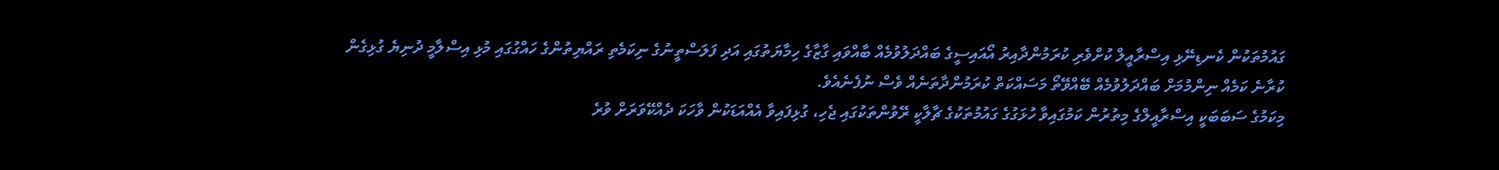ގައުމުތަކުން ކެނޑިނޭޅި އިސްރާއީލް ކުށްވެރި ކުރަމުންދާއިރު އޯއައިސީގެ ބައްދަލުވުމެއް ބާއްވައި ގާޒާގެ ހިމާޔަތުގައި އަދި ފަލަސްތީނުގެ ނިކަމެތި ރައްޔިތުންގެ ހައްގުގައި މުޅި އިސްލާމީ ދުނިޔެ ގުޅިގެން ކުރާނެ ކަމެއް ނިންމުމަށް ބައްދަލުވުމެއް ބޭއްވޭތޯ މަސައްކަތް ކުރަމުންދާތަނެއް ވެސް ނުފެނެއެވެ.
މިކަމުގެ ސަބަބަކީ އިސްރާއީލްގެ މިތުރުން ކަމުގައިވާ ހުޅަގުގެ ގައުމުތަކުގެ ޗާލާކީ ރޭވުންތަކުގައި ޖެހި، ގުޅިފައިވާ އެއްއަޑަކުން ވާހަކަ ދެއްކޭވަރަށް ވުރެ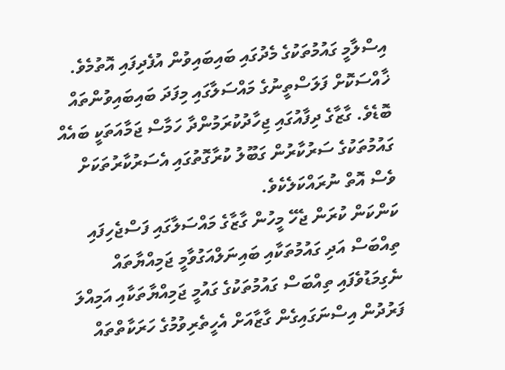އިސްލާމީ ގައުމުތަކުގެ މެދުގައި ބައިބައިވުން އުފެދިފައި އޮތުމެވެ.
ޚާއްސަކޮށް ފަލަސްތީނުގެ މައްސަލާގައި މިފަދަ ބައިބައިވުންތައް ބޮޑެވެ. ގާޒާގެ ދިފާއުގައި ޖިހާދުކުރަމުންދާ ހަމާސް ޖަމާއަތަކީ ބައެއް ގައުމުތަކުގެ ސަރުކާރުން ގަބޫލު ކުރާގޮތުގައި އެސަރުކާރުތަކަށް ވެސް އޮތް ނުރައްކަލެކެވެ.
ކަންކަން ކުރަން ޖެހޭ މީހުން ގާޒާގެ މައްސަލާގައި ފަސްޖެހިފައި ތިއްބަސް އަދި ގައުމުތަކާއި ބައިނަލްއަގުވާމީ ޖަމިއްޔާތައް ނެގިމަޑުވެފައި ތިއްބަސް ގައުމުތަކުގެ ގައުމީ ޖަމިއްޔާތަކާއި އަމިއްލަ ފަރުދުން އިސްނަގައިގެން ގާޒާއަށް އެހީތެރިވުމުގެ ހަރަކާތްތައް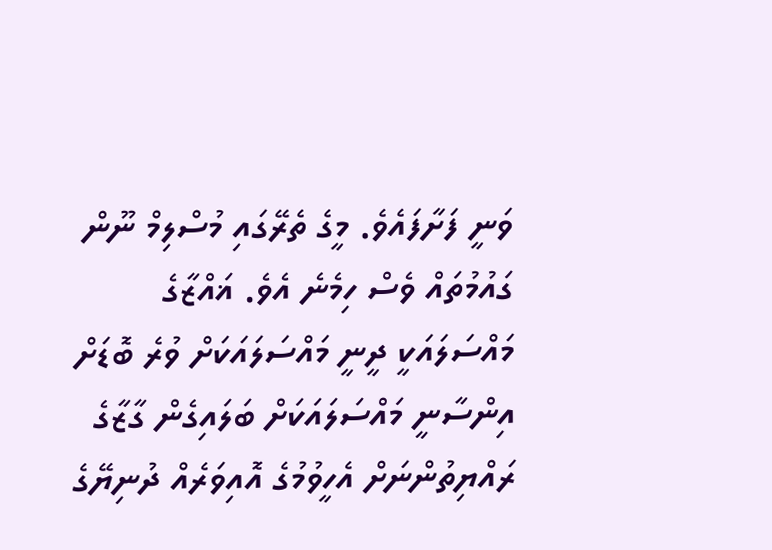ވަނީ ފަށާފައެވެ. މީގެ ތެރޭގައި މުސްލިމް ނޫން ގައުމުތައް ވެސް ހިމެނެ އެވެ. ޣައްޒާގެ މައްސަލައަކީ ދީނީ މައްސަލައަކަށް ވުރެ ބޮޑަށް އިންސާނީ މައްސަލައަކަށް ބަލައިގެން ގާޒާގެ ރައްޔިތުންނަށް އެހީވުމުގެ އޮއިވަރެއް ދުނިޔޭގެ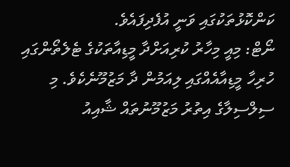ކަންކޮޅުތަކުގައި ވަނީ އުފެދިފައެވެ.
ނޯޓް: މިއީ މިހާރު ކުރިއަށްދާ މީޑިއާތަކުގެ ޓެލެތޯންގައި ހުރިހާ މީޑިއާއެއްގައި ލިއަމުން ދާ މަޒުމޫނެކެވެ. މި ސިލްސިލާގެ އިތުރު މަޒުމޫނުތައް ޝާއިއު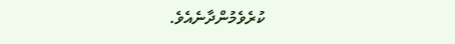ކުރެވެމުންދާނެއެވެ.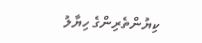ކިޔުންތެރިންގެ ހިޔާލު